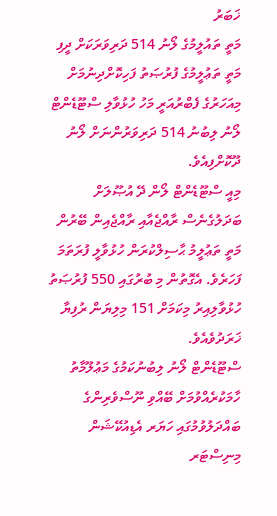ޚަބަރު
މަތީ ތައުލީމުގެ ލޯނު 514 ދަރިވަރަކަށް ދީފި
މަތީ ތަޢުލީމުގެ ފުރުޞަތު ފަހިކޮށްދިނުމަށް މިއަހަރުގެ ފެބްރުއަރީ މަހު ހުޅުވާލި ސްޓޫޑެންޓް ލޯނު ލިބުނު 514 ދަރިވަރުންނަށް ލޯނު ދޫކޮށްފިއެވެ.
މިއީ ސްޓޫޑެންޓް ލޯން ދޭ އުޞޫލަށް ބަދަލުގެނެސް ރާއްޖެއާއި ރާއްޖެއިން ބޭރުން މަތީ ތަޢުލީމު ޙާސިލްކުރަން ހުޅުވާލީ ފުރަތަމަ ފަހަރެވެ. އެގޮތުން މި ބުރުގައި 550 ފުރުޞަތު ހުޅުވާލިއިރު މިކަމަށް 151 މިލިޔަން ރުފިޔާ ޚަރަދުވެއެވެ.
ސްޓޫޑެންޓް ލޯނު ލިބުނުކަމުގެ މަޢުލޫމާތު ހާމަކުރެއްވުމަށް ބޭއްވި ނޫސްވެރިންގެ ބައްދަލުވުމުގައި ހަޔަރ އެޑިއުކޭޝަން މިނިސްޓަރ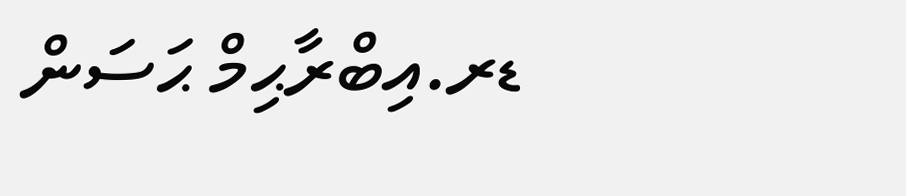ޑރ.އިބްރާޙިމް ޙަސަން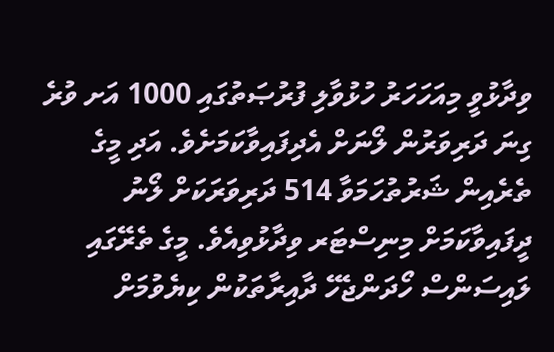ވިދާޅުވީ މިއަހަހަރު ހުޅުވާލި ފުރުޞަތުގައި 1000 އަށ ވުރެ ގިނަ ދަރިވަރުން ލޯނަށް އެދިފައިވާކަމަށެވެ. އަދި މީގެ ތެރެއިން ޝަރުތުހަމަވާ 514 ދަރިވަރަކަށް ލޯނު ދީފައިވާކަމަށް މިނިސްޓަރ ވިދާޅުވިއެވެ. މީގެ ތެރޭގައި ލައިސަންސް ހޯދަންޖެހޭ ދާއިރާތަކުން ކިޔެވުމަށް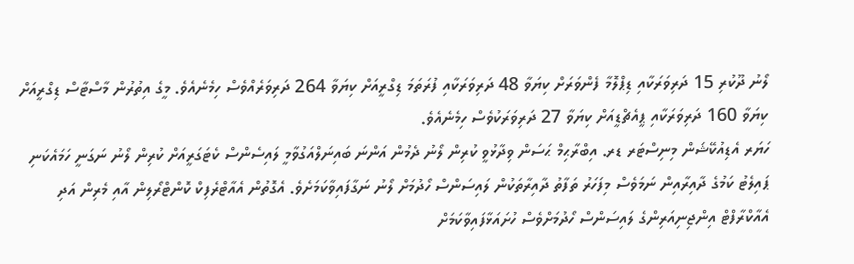ލޯނު ދޫކުރި 15 ދަރިވަރަކާއި ޑިޕްލޮމާ ފެންވަރަށް ކިޔަވާ 48 ދަރިވަރަކާއި ފުރަތަމަ ޑިގްރީއަށް ކިޔަވާ 264 ދަރިވަރެއްވެސް ހިމެނެއެވެ. މީގެ އިތުރުން މާސްޓާސް ޑިގްރީއަށް ކިޔަވާ 160 ދަރިވަރަކާއި ޕީއެޗްޑީއަށް ކިޔަވާ 27 ދަރިވަރަކުވެސް ހިމެނެއެވެ.
ހަޔަރ އެޑިއުކޭޝަން މިނިސްޓަރ ޑރ. އިބްރާޙިމް ޙަސަން ވިދާޅުވީ ކުރިން ލޯނު ދެމުން އަންނަ ބައިނަލްއަގުވާމީ ލައިސެންސް ކެޓަގަރީއަށް ކުރިން ލޯނު ނަގަނީ ހަމައެކަނި ޕައިލެޓު ކަމުގެ ދާއިރާއިން ނަމަވެސް މިފަހަރު ތަފާތު ދާއިރާތަކުން ލައިސަންސް ހޯދުމަށް ލޯނު ނަގާފައިވާކަމަށެވެ. އެގޮތުން އެއާޓްރެފިކް ކޮންޓްރޯލިން އާއި މެރިން އަދި އެއާކްރާފްޓް އިންޖިނިއަރިންގެ ލައިސަންސް ހޯދުމަށްވެސް ހުށައަޅާފައިވާކަމަށް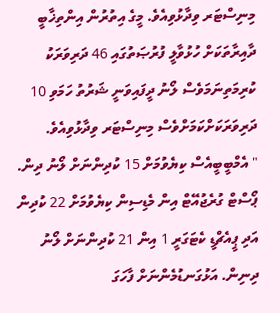މިނިސްޓަރ ވިދާޅުވިއެވެ. މީގެ އިތުރުން އިންތިޚާބީ ދާއިރާތަކަށް ހުޅުވާލީ ފުރުޞަތުގައި 46 ދަރިވަރަކު ކުރިމަތިނަމަވެސް ލޯނު ދީފައިވަނީ ޝަރުތު ހަމަވި 10 ދަރިވަރަކަށްކަމަށްވެސް މިނިސްޓަރ ވިދާޅުވިއެވެ.
" އެމްބީބީއެސް ކިޔެވުމަށް 15 ކުދިންނަށް ލޯނު ދިން. ޕޯސްޓް ގުރެޖުއޭޓް އިން މެޑިސިން ކިޔެވުމަށް 22 ކުދިން އަދި ޕީއެޗްޑީ ކެޓަގަރީ 1 އިން 21 ކުދިންނަށް ލޯނު ދިނިން. އަޅުގަނޑުމެންނަށް ފާހަގަ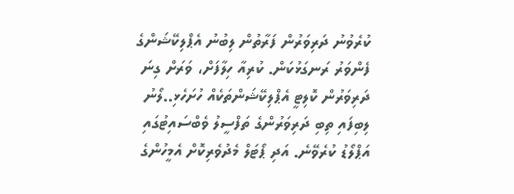ކުރެވުނު ދަރިވަރުން ފަރާތުން ލިބުނު އެޕްލިކޭޝަންގެ ފެންވަރު ރަނގަޅުކަން. ކުރިއާ ހިލާފަށް، ވަރަށް ގިނަ ދަރިވަރުން ކޮލިޓީ އެޕްލިކޭޝަންތަކެއް ހުށަހެޅި..ލޯނު ލިބިފައި ތިބި ދަރިވަރުންގެ ތަފްސީލު ވެބްސައިޓުގައި އަޕްލޯޑު ކުރެވޭނެ. އަދި ޕޯޓަލް މެދުވެރިކޮށް އެމީހުންގެ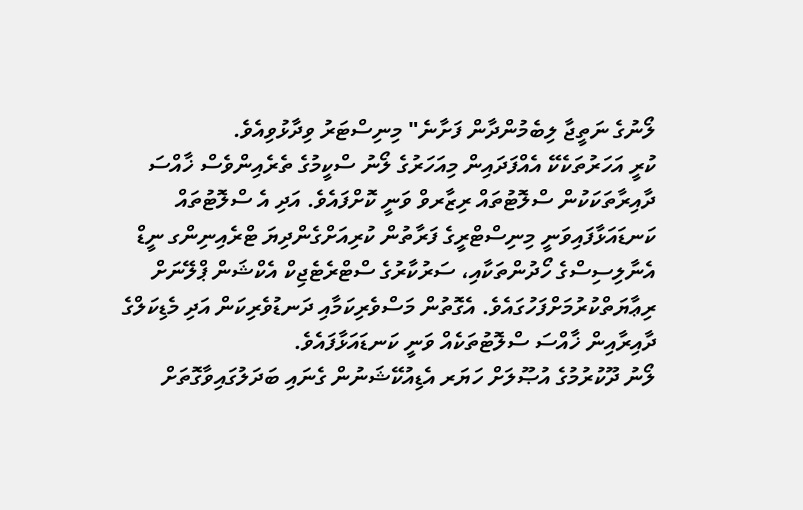ލޯނުގެ ނަތީޖާ ލިބެމުންދާން ފަށާނެ" މިނިސްޓަރު ވިދާޅުވިއެވެ.
ކުރީ އަހަރުތަކެކޭ އެއްފަދައިން މިއަހަރުގެ ލޯނު ސްކީމުގެ ތެރެއިންވެސް ޚާއްސަ ދާއިރާތަކަކުން ސްލޮޓުތައް ރިޒާރވް ވަނީ ކޮށްފައެވެ. އަދި އެ ސްލޮޓުތައް ކަނޑައަޅާފައިވަނީ މިނިސްޓްރީގެ ފަރާތުން ކުރިއަށްގެންދިޔަ ޓްރެއިނިންގ ނީޑް އެނާލިސިސްގެ ހޯދުންތަކާއި، ސަރުކާރުގެ ސްޓްރެޓެޖިކް އެކްޝަން ޕްލޭނަށް ރިޢާޔަތްކުރުމަށްފަހުގައެވެ. އެގޮތުން މަސްވެރިކަމާއި ދަނޑުވެރިކަން އަދި މެޑިކަލްގެ ދާއިރާއިން ޚާއްސަ ސްލޮޓުތަކެއް ވަނީ ކަނޑައަޅާފައެވެ.
ލޯނު ދޫކުރުމުގެ އުޞޫލަށް ހަޔަރ އެޑިއުކޭޝަނުން ގެނައި ބަދަލުގައިވާގޮތަށް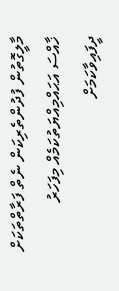މާލީގޮތުން ފުދުންތެރިކަން ނެތް ފަރާތްތަކަށް ޚާއްސަ އަޙައްމިއްޔަތުކަމެއް މިފަހަރު ދީފައިވާކަމަށް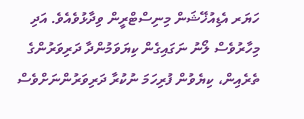ހަޔަރ އެޑިއުޚޭޝަން މިނިސްޓްރީން ވިދާޅުވެއެވެ. އަދި މިހާރުވެސް ލޯނު ނަގައިގެން ކިޔަވަމުންދާ ދަރިވަރުންގެ ތެރެއިން، ކިޔެވުން ފުރިހަމަ ނުކުރާ ދަރިވަރުންނަށްވެސް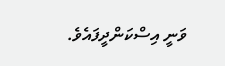ވަނީ އިސްކަންދީފައެވެ.